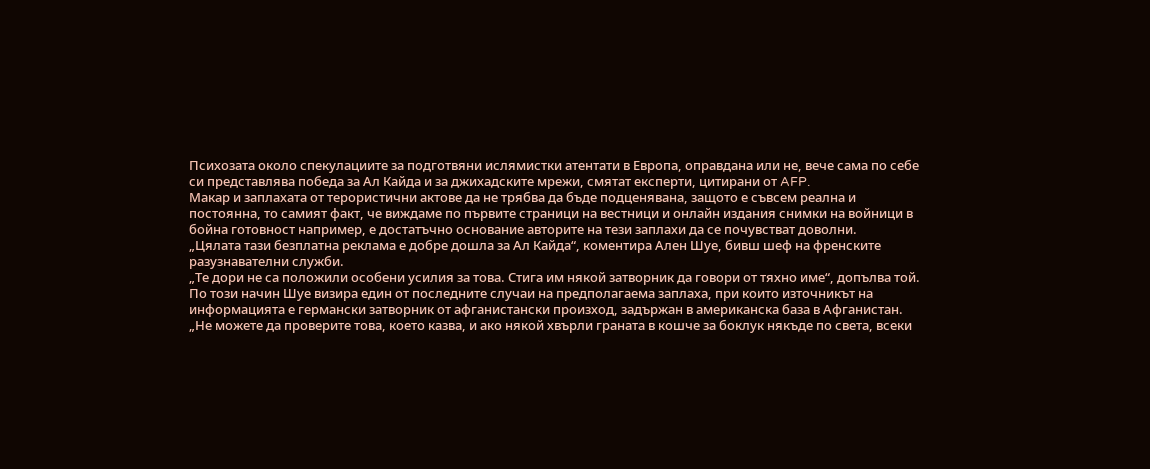Психозата около спекулациите за подготвяни ислямистки атентати в Европа, оправдана или не, вече сама по себе си представлява победа за Ал Кайда и за джихадските мрежи, смятат експерти, цитирани от AFP.
Макар и заплахата от терористични актове да не трябва да бъде подценявана, защото е съвсем реална и постоянна, то самият факт, че виждаме по първите страници на вестници и онлайн издания снимки на войници в бойна готовност например, е достатъчно основание авторите на тези заплахи да се почувстват доволни.
„Цялата тази безплатна реклама е добре дошла за Ал Кайда“, коментира Ален Шуе, бивш шеф на френските разузнавателни служби.
„Те дори не са положили особени усилия за това. Стига им някой затворник да говори от тяхно име“, допълва той. По този начин Шуе визира един от последните случаи на предполагаема заплаха, при които източникът на информацията е германски затворник от афганистански произход, задържан в американска база в Афганистан.
„Не можете да проверите това, което казва, и ако някой хвърли граната в кошче за боклук някъде по света, всеки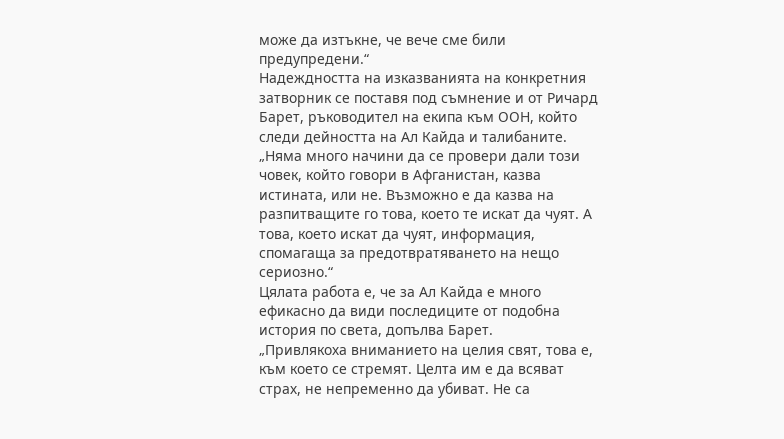може да изтъкне, че вече сме били предупредени.“
Надеждността на изказванията на конкретния затворник се поставя под съмнение и от Ричард Барет, ръководител на екипа към ООН, който следи дейността на Ал Кайда и талибаните.
„Няма много начини да се провери дали този човек, който говори в Афганистан, казва истината, или не. Възможно е да казва на разпитващите го това, което те искат да чуят. А това, което искат да чуят, информация, спомагаща за предотвратяването на нещо сериозно.“
Цялата работа е, че за Ал Кайда е много ефикасно да види последиците от подобна история по света, допълва Барет.
„Привлякоха вниманието на целия свят, това е, към което се стремят. Целта им е да всяват страх, не непременно да убиват. Не са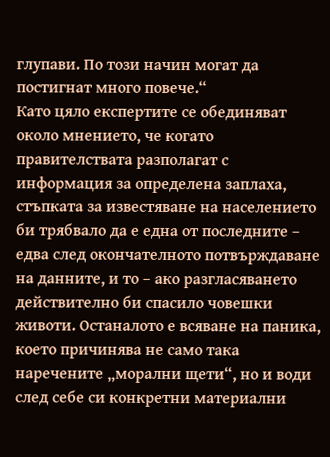глупави. По този начин могат да постигнат много повече.“
Като цяло експертите се обединяват около мнението, че когато правителствата разполагат с информация за определена заплаха, стъпката за известяване на населението би трябвало да е една от последните – едва след окончателното потвърждаване на данните, и то – ако разгласяването действително би спасило човешки животи. Останалото е всяване на паника, което причинява не само така наречените „морални щети“, но и води след себе си конкретни материални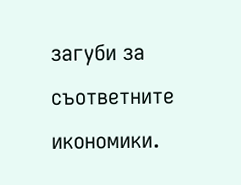загуби за съответните икономики.